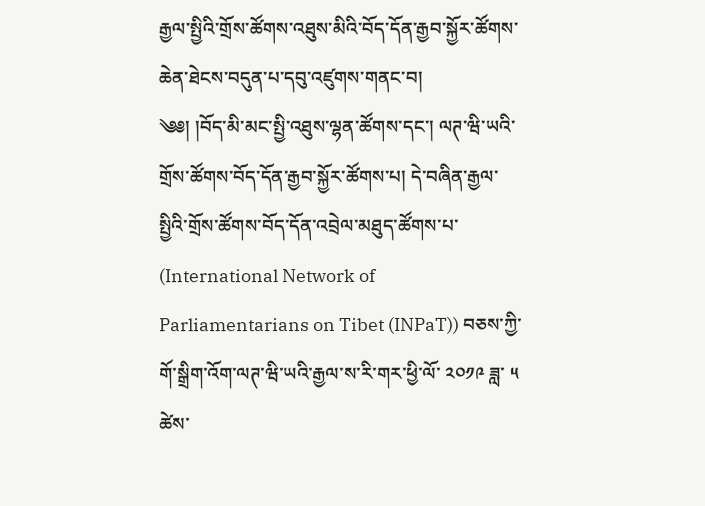རྒྱལ་སྤྱིའི་གྲོས་ཚོགས་འཐུས་མིའི་བོད་དོན་རྒྱབ་སྐྱོར་ཚོགས་ཆེན་ཐེངས་བདུན་པ་དབུ་འཛུགས་གནང་བ།
༄༅། །བོད་མི་མང་སྤྱི་འཐུས་ལྷན་ཚོགས་དང་། ལཊ་ཝི་ཡའི་གྲོས་ཚོགས་བོད་དོན་རྒྱབ་སྐྱོར་ཚོགས་པ། དེ་བཞིན་རྒྱལ་སྤྱིའི་གྲོས་ཚོགས་བོད་དོན་འབྲེལ་མཐུད་ཚོགས་པ་ (International Network of Parliamentarians on Tibet (INPaT)) བཅས་ཀྱི་གོ་སྒྲིག་འོག་ལཊ་ཝི་ཡའི་རྒྱལ་ས་རི་གར་ཕྱི་ལོ་ ༢༠༡༩ ཟླ་ ༥ ཚེས་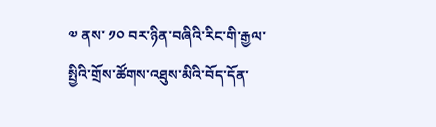༧ ནས་ ༡༠ བར་ཉིན་བཞིའི་རིང་གི་རྒྱལ་སྤྱིའི་གྲོས་ཚོགས་འཐུས་མིའི་བོད་དོན་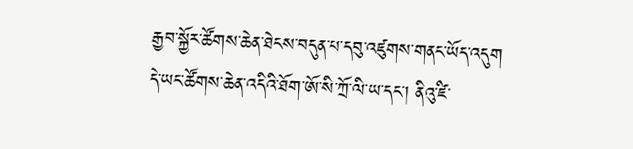རྒྱབ་སྐྱོར་ཚོགས་ཆེན་ཐེངས་བདུན་པ་དབུ་འཛུགས་གནང་ཡོད་འདུག
དེ་ཡང་ཚོགས་ཆེན་འདིའི་ཐོག་ཨོ་སི་ཀྲོ་ལི་ཡ་དང་། ནིའུ་ཛི་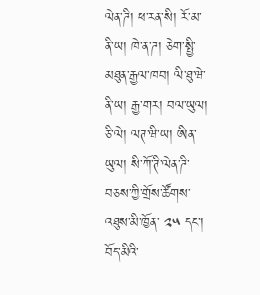ལེན་ཌི། ཕ་རན་སི། རོ་མ་ནི་ཡ། ཁེ་ན་ཌ། ཅེག་སྤྱི་མཐུན་རྒྱལ་ཁབ། ལི་ཐུ་ཝེ་ནི་ཡ། རྒྱ་གར། བལ་ཡུལ། ཅི་ལེ། ལཊ་ཝི་ཡ། ཨིན་ཡུལ། སི་ཀོ་ཊི་ལེན་ཌི་བཅས་ཀྱི་གྲོས་ཚོགས་འཐུས་མི་ཁྱོན་ ༢༥ དང་། བོད་མིའི་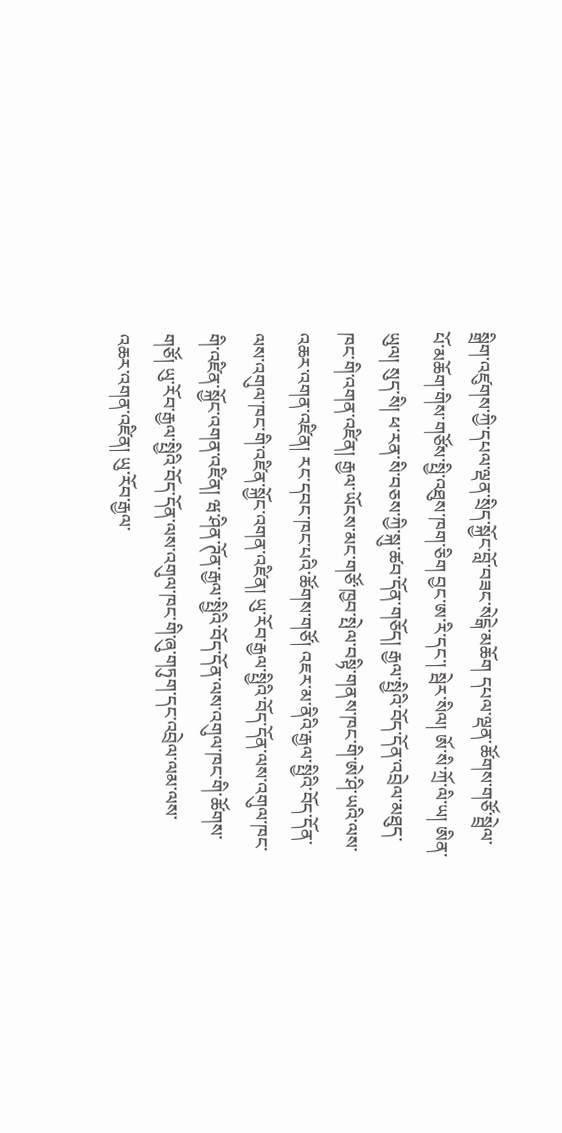སྒྲིག་འཛུགས་ཀྱི་དཔལ་ལྡན་སྲིད་སྐྱོང་བློ་བཟང་སེངྒེ་མཆོག དཔལ་ལྡན་ཚོགས་གཙོ་སྦྲེལ་པོ་མཆོག་གིས་གཙོས་སྤྱི་འཐུས་ཁག་ཅིག བྱང་ཨ་རི་དང་། སྦེར་སིལ། ཨོ་སི་ཀྲོ་ལི་ཡ། ཨིན་ཡུལ། སུད་སི། ཕ་རན་སི་བཅས་ཀྱི་སྐུ་ཚབ་དོན་གཅོད། རྒྱལ་སྤྱིའི་བོད་དོན་འབྲེལ་མཐུད་ཁང་གི་འགན་འཛིན། རྒྱལ་ཡོངས་མང་གཙོ་ཁྱབ་སྤེལ་བསྟི་གནས་ཁང་གི་ཨེ་ཤི་ཡའི་ལས་འཆར་འགན་འཛིན། རང་དབང་ཁང་པའི་ཚོགས་གཙོ། འཇར་མ་ནིའི་རྒྱལ་སྤྱིའི་བོད་དོན་ལས་འགུལ་ཁང་གི་འཛིན་སྐྱོང་འགན་འཛིན། ཡུ་རོབ་རྒྱལ་སྤྱིའི་བོད་དོན་ལས་འགུལ་ཁང་གི་འཛིན་སྐྱོང་འགན་འཛིན། ཝ་ཤིན་ཊོན་རྒྱལ་སྤྱིའི་བོད་དོན་ལས་འགུལ་ཁང་གི་ཚོགས་གཙོ། ཡུ་རོབ་རྒྱལ་སྤྱིའི་བོད་དོན་ལས་འགུལ་ཁང་གི་ཞུ་གཏུག་དང་འབྲེལ་ལམ་ལས་འཆར་འགན་འཛིན། ཡུ་རོབ་རྒྱལ་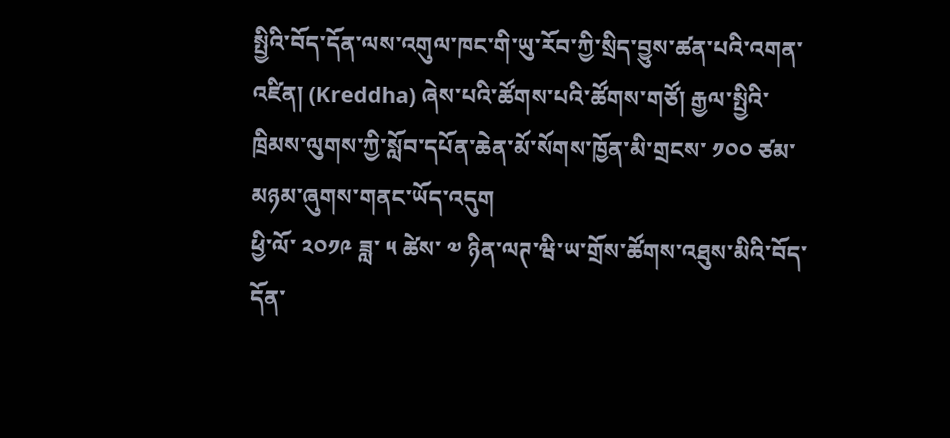སྤྱིའི་བོད་དོན་ལས་འགུལ་ཁང་གི་ཡུ་རོབ་ཀྱི་སྲིད་བྱུས་ཚན་པའི་འགན་འཛིན། (Kreddha) ཞེས་པའི་ཚོགས་པའི་ཚོགས་གཙོ། རྒྱལ་སྤྱིའི་ཁྲིམས་ལུགས་ཀྱི་སློབ་དཔོན་ཆེན་མོ་སོགས་ཁྱོན་མི་གྲངས་ ༡༠༠ ཙམ་མཉམ་ཞུགས་གནང་ཡོད་འདུག
ཕྱི་ལོ་ ༢༠༡༩ ཟླ་ ༥ ཚེས་ ༧ ཉིན་ལཊ་ཝི་ཡ་གྲོས་ཚོགས་འཐུས་མིའི་བོད་དོན་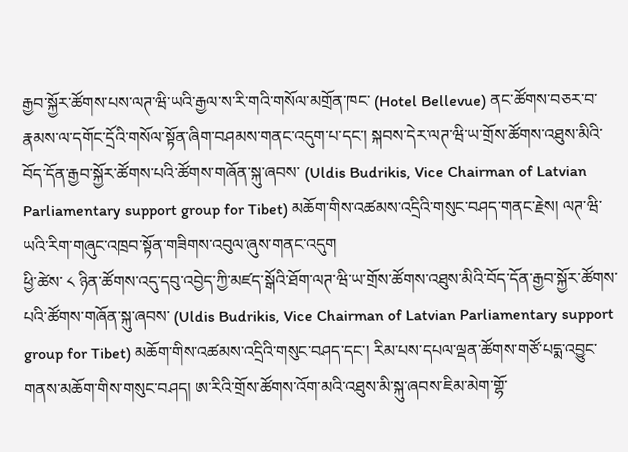རྒྱབ་སྐྱོར་ཚོགས་པས་ལཊ་ཝི་ཡའི་རྒྱལ་ས་རི་གའི་གསོལ་མགྲོན་ཁང་ (Hotel Bellevue) ནང་ཚོགས་བཅར་བ་རྣམས་ལ་དགོང་དྲོའི་གསོལ་སྟོན་ཞིག་བཤམས་གནང་འདུག་པ་དང་། སྐབས་དེར་ལཊ་ཝི་ཡ་གྲོས་ཚོགས་འཐུས་མིའི་བོད་དོན་རྒྱབ་སྐྱོར་ཚོགས་པའི་ཚོགས་གཞོན་སྐུ་ཞབས་ (Uldis Budrikis, Vice Chairman of Latvian Parliamentary support group for Tibet) མཆོག་གིས་འཚམས་འདྲིའི་གསུང་བཤད་གནང་རྗེས། ལཊ་ཝི་ཡའི་རིག་གཞུང་འཁྲབ་སྟོན་གཟིགས་འབུལ་ཞུས་གནང་འདུག
ཕྱི་ཚེས་ ༨ ཉིན་ཚོགས་འདུ་དབུ་འབྱེད་ཀྱི་མཛད་སྒོའི་ཐོག་ལཊ་ཝི་ཡ་གྲོས་ཚོགས་འཐུས་མིའི་བོད་དོན་རྒྱབ་སྐྱོར་ཚོགས་པའི་ཚོགས་གཞོན་སྐུ་ཞབས་ (Uldis Budrikis, Vice Chairman of Latvian Parliamentary support group for Tibet) མཆོག་གིས་འཚམས་འདྲིའི་གསུང་བཤད་དང་། རིམ་པས་དཔལ་ལྡན་ཚོགས་གཙོ་པདྨ་འབྱུང་གནས་མཆོག་གིས་གསུང་བཤད། ཨ་རིའི་གྲོས་ཚོགས་འོག་མའི་འཐུས་མི་སྐུ་ཞབས་ཇིམ་མེག་གྷོ་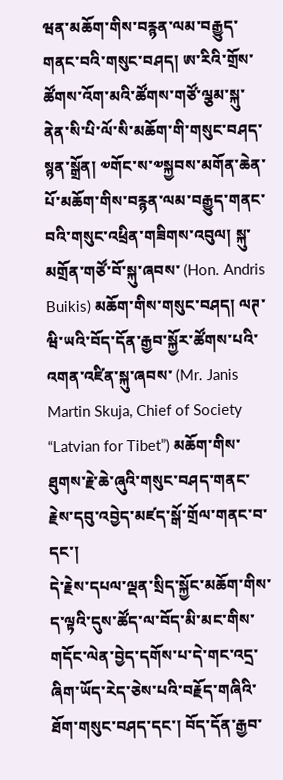ཝན་མཆོག་གིས་བརྙན་ལམ་བརྒྱུད་གནང་བའི་གསུང་བཤད། ཨ་རིའི་གྲོས་ཚོགས་འོག་མའི་ཚོགས་གཙོ་ལྕམ་སྐུ་ནེན་སི་པི་ལོ་སི་མཆོག་གི་གསུང་བཤད་སྙན་སྒྲོན། ༧གོང་ས་༧སྐྱབས་མགོན་ཆེན་པོ་མཆོག་གིས་བརྙན་ལམ་བརྒྱུད་གནང་བའི་གསུང་འཕྲིན་གཟིགས་འབུལ། སྐུ་མགྲོན་གཙོ་བོ་སྐུ་ཞབས་ (Hon. Andris Buikis) མཆོག་གིས་གསུང་བཤད། ལཊ་ཝི་ཡའི་བོད་དོན་རྒྱབ་སྐྱོར་ཚོགས་པའི་འགན་འཛིན་སྐུ་ཞབས་ (Mr. Janis Martin Skuja, Chief of Society “Latvian for Tibet”) མཆོག་གིས་ཐུགས་རྗེ་ཆེ་ཞུའི་གསུང་བཤད་གནང་རྗེས་དབུ་འབྱེད་མཛད་སྒོ་གྲོལ་གནང་བ་དང་།
དེ་རྗེས་དཔལ་ལྡན་སྲིད་སྐྱོང་མཆོག་གིས་ད་ལྟའི་དུས་ཚོད་ལ་བོད་མི་མང་གིས་གདོང་ལེན་བྱེད་དགོས་པ་དེ་གང་འདྲ་ཞིག་ཡོད་རེད་ཅེས་པའི་བརྗོད་གཞིའི་ཐོག་གསུང་བཤད་དང་། བོད་དོན་རྒྱབ་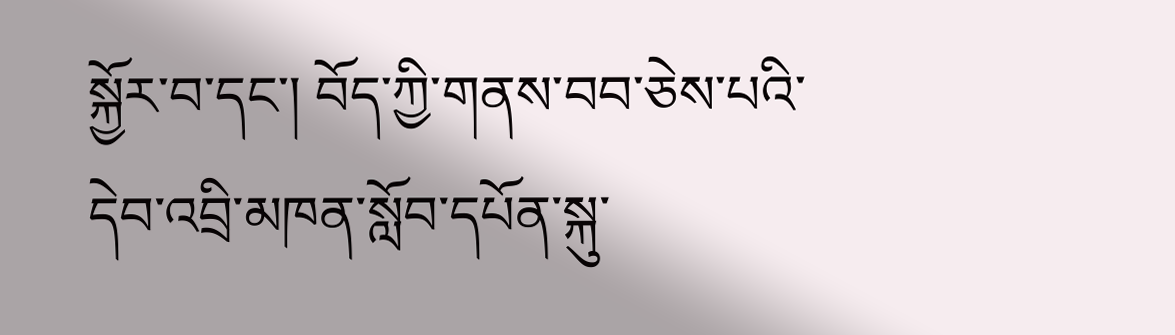སྐྱོར་བ་དང་། བོད་ཀྱི་གནས་བབ་ཅེས་པའི་དེབ་འབྲི་མཁན་སློབ་དཔོན་སྐུ་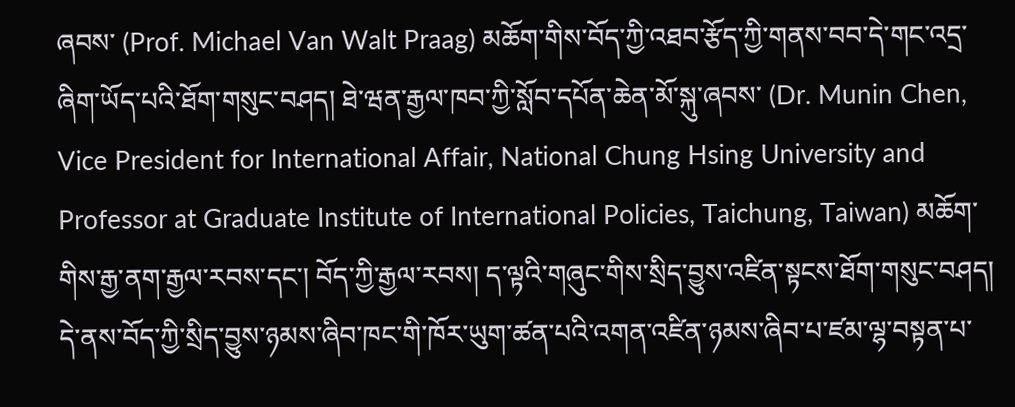ཞབས་ (Prof. Michael Van Walt Praag) མཆོག་གིས་བོད་ཀྱི་འཐབ་རྩོད་ཀྱི་གནས་བབ་དེ་གང་འདྲ་ཞིག་ཡོད་པའི་ཐོག་གསུང་བཤད། ཐེ་ཝན་རྒྱལ་ཁབ་ཀྱི་སློབ་དཔོན་ཆེན་མོ་སྐུ་ཞབས་ (Dr. Munin Chen, Vice President for International Affair, National Chung Hsing University and Professor at Graduate Institute of International Policies, Taichung, Taiwan) མཆོག་གིས་རྒྱ་ནག་རྒྱལ་རབས་དང་། བོད་ཀྱི་རྒྱལ་རབས། ད་ལྟའི་གཞུང་གིས་སྲིད་བྱུས་འཛིན་སྟངས་ཐོག་གསུང་བཤད། དེ་ནས་བོད་ཀྱི་སྲིད་བྱུས་ཉམས་ཞིབ་ཁང་གི་ཁོར་ཡུག་ཚན་པའི་འགན་འཛིན་ཉམས་ཞིབ་པ་ཛམ་ལྷ་བསྟན་པ་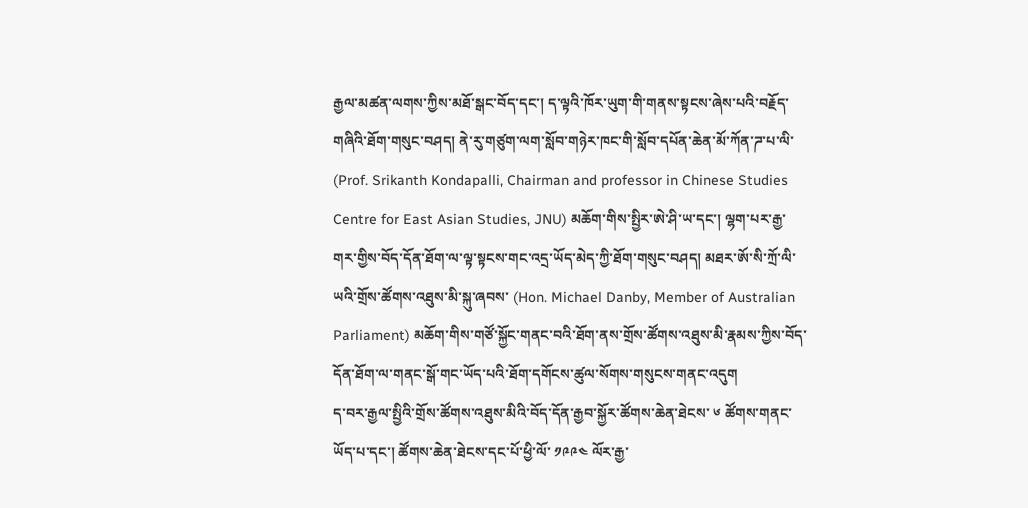རྒྱལ་མཚན་ལགས་ཀྱིས་མཐོ་སྒང་བོད་དང་། ད་ལྟའི་ཁོར་ཡུག་གི་གནས་སྟངས་ཞེས་པའི་བརྗོད་གཞིའི་ཐོག་གསུང་བཤད། ནེ་རུ་གཙུག་ལག་སློབ་གཉེར་ཁང་གི་སློབ་དཔོན་ཆེན་མོ་ཀོན་ཌ་པ་ལི་ (Prof. Srikanth Kondapalli, Chairman and professor in Chinese Studies Centre for East Asian Studies, JNU) མཆོག་གིས་སྤྱིར་ཨེ་ཤི་ཡ་དང་། ལྷག་པར་རྒྱ་གར་གྱིས་བོད་དོན་ཐོག་ལ་ལྟ་སྟངས་གང་འདྲ་ཡོད་མེད་ཀྱི་ཐོག་གསུང་བཤད། མཐར་ཨོ་སི་ཀྲོ་ལི་ཡའི་གྲོས་ཚོགས་འཐུས་མི་སྐུ་ཞབས་ (Hon. Michael Danby, Member of Australian Parliament) མཆོག་གིས་གཙོ་སྐྱོང་གནང་བའི་ཐོག་ནས་གྲོས་ཚོགས་འཐུས་མི་རྣམས་ཀྱིས་བོད་དོན་ཐོག་ལ་གནང་སྒོ་གང་ཡོད་པའི་ཐོག་དགོངས་ཚུལ་སོགས་གསུངས་གནང་འདུག
ད་བར་རྒྱལ་སྤྱིའི་གྲོས་ཚོགས་འཐུས་མིའི་བོད་དོན་རྒྱབ་སྐྱོར་ཚོགས་ཆེན་ཐེངས་ ༦ ཚོགས་གནང་ཡོད་པ་དང་། ཚོགས་ཆེན་ཐེངས་དང་པོ་ཕྱི་ལོ་ ༡༩༩༤ ལོར་རྒྱ་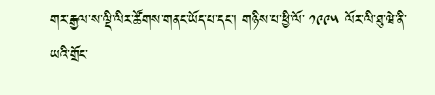གར་རྒྱལ་ས་ལྡི་ལིར་ཚོགས་གནང་ཡོད་པ་དང་། གཉིས་པ་ཕྱི་ལོ་ ༡༩༩༥ ལོར་ལི་ཐུ་ཝེ་ནི་ཡའི་གྲོང་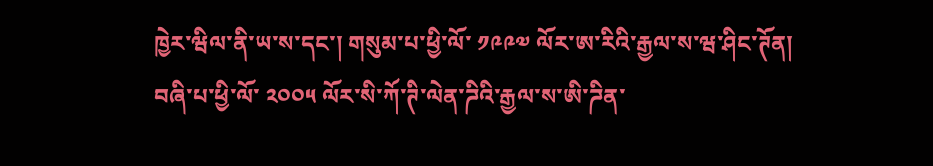ཁྱེར་ཝིལ་ནི་ཡ་ས་དང་། གསུམ་པ་ཕྱི་ལོ་ ༡༩༩༧ ལོར་ཨ་རིའི་རྒྱལ་ས་ཝ་ཤིང་ཊོན། བཞི་པ་ཕྱི་ལོ་ ༢༠༠༥ ལོར་སི་ཀོ་ཊི་ལེན་ཌིའི་རྒྱལ་ས་ཨི་ཌིན་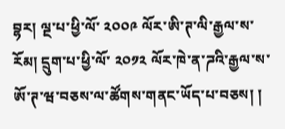བྷར། ལྔ་པ་ཕྱི་ལོ་ ༢༠༠༩ ལོར་ཨི་ཊ་ལི་རྒྱལ་ས་རོམ། དྲུག་པ་ཕྱི་ལོ་ ༢༠༡༢ ལོར་ཁེ་ན་ཌའི་རྒྱལ་ས་ཨོ་ཊ་ཝ་བཅས་ལ་ཚོགས་གནང་ཡོད་པ་བཅས། །